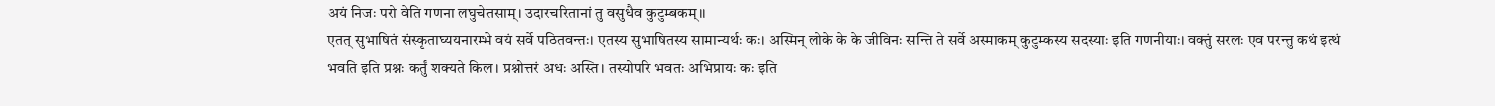अयं निजः परो वेति गणना लघुचेतसाम्। उदारचरितानां तु वसुधैव कुटुम्बकम्।।
एतत् सुभाषितं संस्कृताघ्ययनारम्भे वयं सर्वे पठितवन्तः। एतस्य सुभाषितस्य सामान्यर्थः कः। अस्मिन् लोके के के जीविनः सन्ति ते सर्वे अस्माकम् कुटुम्कस्य सदस्याः इति गणनीयाः। वक्तुं सरलः एव परन्तु कथं इत्थं भवति इति प्रश्नः कर्तुं शक्यते किल। प्रश्नोत्तरं अधः अस्ति। तस्योपरि भवतः अभिप्रायः कः इति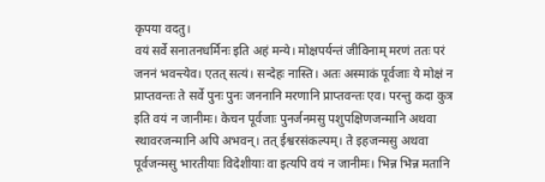कृपया वदतु।
वयं सर्वे सनातनधर्मिनः इति अहं मन्ये। मोक्षपर्यन्तं जीविनाम् मरणं ततः परं जननं भवन्त्येव। एतत् सत्यं। सन्देहः नास्ति। अतः अस्माकं पूर्वजाः ये मोक्षं न प्राप्तवन्तः ते सर्वे पुनः पुनः जननानि मरणानि प्राप्तवन्तः एव। परन्तु कदा कुत्र इति वयं न जानीमः। केचन पूर्वजाः पुनर्जनमसु पशुपक्षिणजन्मानि अथवा स्थावरजन्मानि अपि अभवन्। तत् ईश्वरसंकल्पम्। ते इहजन्मसु अथवा पूर्वजन्मसु भारतीयाः विदेशीयाः वा इत्यपि वयं न जानीमः। भिन्न भिन्न मतानि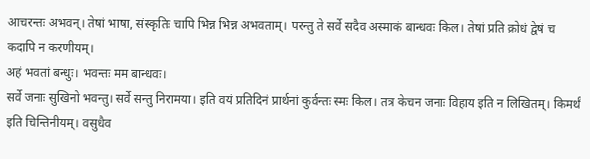आचरन्तः अभवन्। तेषां भाषा, संस्कृतिः चापि भिन्न भिन्न अभवताम्। परन्तु ते सर्वे सदैव अस्माकं बान्धवः किल। तेषां प्रति क्रोधं द्वेषं च कदापि न करणीयम्।
अहं भवतां बन्धुः। भवन्तः मम बान्धवः।
सर्वे जनाः सुखिनो भवन्तु। सर्वे सन्तु निरामया। इति वयं प्रतिदिनं प्रार्थनां कुर्वन्तः स्मः किल। तत्र केचन जनाः विहाय इति न लिखितम्। किमर्थं इति चिन्तिनीयम्। वसुधैव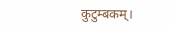कुटुम्बकम्।